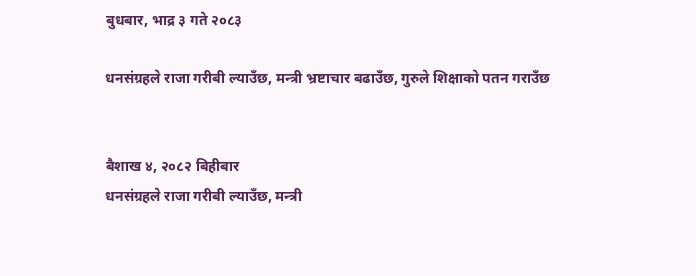बुधबार, भाद्र ३ गते २०८३

धनसंग्रहले राजा गरीबी ल्याउँछ, मन्त्री भ्रष्टाचार बढाउँछ, गुरुले शिक्षाको पतन गराउँछ


बैशाख ४, २०८२ बिहीबार
धनसंग्रहले राजा गरीबी ल्याउँछ, मन्त्री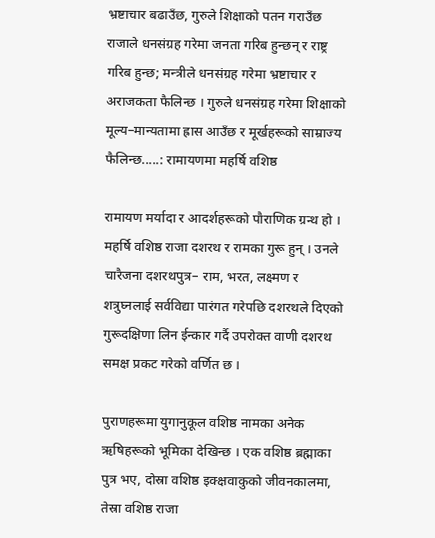भ्रष्टाचार बढाउँछ, गुरुले शिक्षाको पतन गराउँछ
राजाले धनसंग्रह गरेमा जनता गरिब हुन्छन् र राष्ट्र गरिब हुन्छ; मन्त्रीले धनसंग्रह गरेमा भ्रष्टाचार र अराजकता फैलिन्छ । गुरुले धनसंग्रह गरेमा शिक्षाको मूल्य–मान्यतामा ह्रास आउँछ र मूर्खहरूको साम्राज्य फैलिन्छ.....: रामायणमा महर्षि वशिष्ठ

रामायण मर्यादा र आदर्शहरूको पौराणिक ग्रन्थ हो । महर्षि वशिष्ठ राजा दशरथ र रामका गुरू हुन् । उनले चारैजना दशरथपुत्र– राम, भरत, लक्ष्मण र शत्रुघ्नलाई सर्वविद्या पारंगत गरेपछि दशरथले दिएको गुरूदक्षिणा लिन ईन्कार गर्दै उपरोक्त वाणी दशरथ समक्ष प्रकट गरेको वर्णित छ ।

पुराणहरूमा युगानुकूल वशिष्ठ नामका अनेक ऋषिहरूको भूमिका देखिन्छ । एक वशिष्ठ ब्रह्माका पुत्र भए, दोस्रा वशिष्ठ इक्क्षवाकुको जीवनकालमा, तेस्रा वशिष्ठ राजा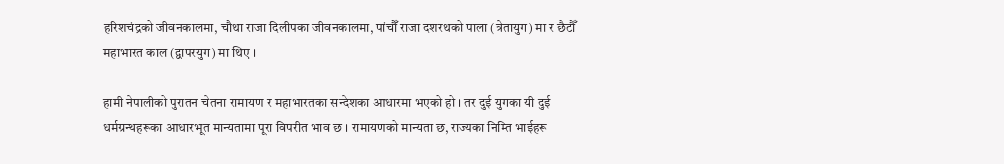हरिशचंद्रको जीवनकालमा, चौथा राजा दिलीपका जीवनकालमा, पांचौँ राजा दशरथको पाला (त्रेतायुग) मा र छैटौँ महाभारत काल (द्वापरयुग) मा थिए ।

हामी नेपालीको पुरातन चेतना रामायण र महाभारतका सन्देशका आधारमा भएको हो । तर दुई युगका यी दुई धर्मग्रन्थहरूका आधारभूत मान्यतामा पूरा विपरीत भाव छ । रामायणको मान्यता छ, राज्यका निम्ति भाईहरू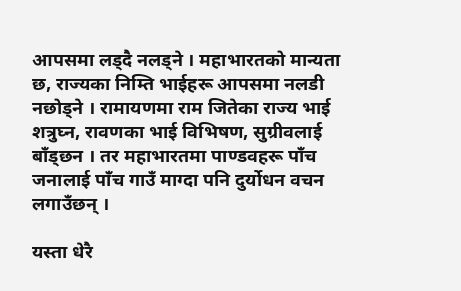आपसमा लड्दै नलड्ने । महाभारतको मान्यता छ, राज्यका निम्ति भाईहरू आपसमा नलडी नछोड्ने । रामायणमा राम जितेका राज्य भाई शत्रुघ्न, रावणका भाई विभिषण, सुग्रीवलाई बाँड्छन । तर महाभारतमा पाण्डवहरू पाँच जनालाई पाँच गाउँ माग्दा पनि दुर्योधन वचन लगाउँछन् ।

यस्ता धेरै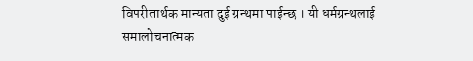विपरीतार्थक मान्यता दुई ग्रन्थमा पाईन्छ । यी धर्मग्रन्थलाई समालोचनात्मक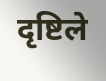दृष्टिले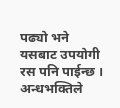पढ्यो भने यसबाट उपयोगी रस पनि पाईन्छ । अन्धभक्तिले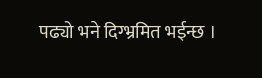पढ्यो भने दिग्भ्रमित भईन्छ ।